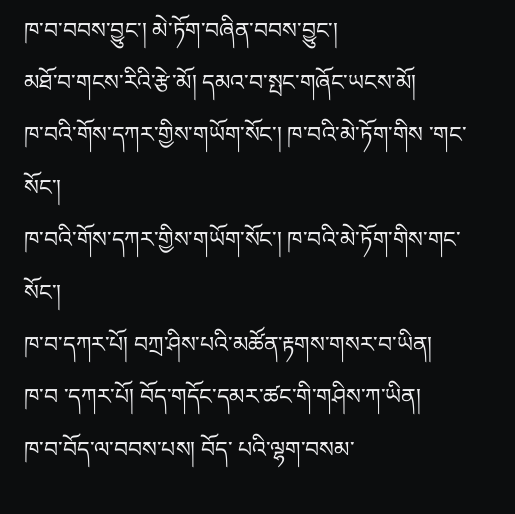ཁ་བ་བབས་བྱུང་། མེ་ཏོག་བཞིན་བབས་བྱུང་།
མཐོ་བ་གངས་རིའི་རྩེ་མོ། དམའ་བ་སྤང་གཞོང་ཡངས་མོ།
ཁ་བའི་གོས་དཀར་གྱིས་གཡོག་སོང་། ཁ་བའི་མེ་ཏོག་གིས ་གང་སོང་།
ཁ་བའི་གོས་དཀར་གྱིས་གཡོག་སོང་། ཁ་བའི་མེ་ཏོག་གིས་གང་སོང་།
ཁ་བ་དཀར་པོ། བཀྲ་ཤིས་པའི་མཚོན་རྟགས་གསར་བ་ཡིན།
ཁ་བ ་དཀར་པོ། བོད་གདོང་དམར་ཚང་གི་གཤིས་ཀ་ཡིན།
ཁ་བ་བོད་ལ་བབས་པས། བོད་ པའི་ལྷག་བསམ་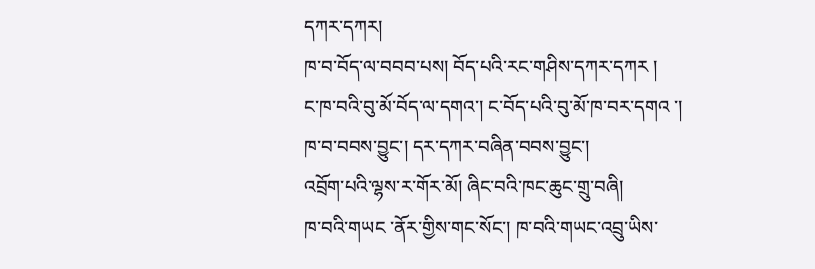དཀར་དཀར།
ཁ་བ་བོད་ལ་བབབ་པས། བོད་པའི་རང་གཤིས་དཀར་དཀར །
ང་ཁ་བའི་བུ་མོ་བོད་ལ་དགའ་། ང་བོད་པའི་བུ་མོ་ཁ་བར་དགའ ་།
ཁ་བ་བབས་བྱུང་། དར་དཀར་བཞིན་བབས་བྱུང་།
འབྲོག་པའི་ལྷས་ར་གོར་མོ། ཞིང་བའི་ཁང་ཆུང་གྲུ་བཞི།
ཁ་བའི་གཡང ་ནོར་གྱིས་གང་སོང་། ཁ་བའི་གཡང་འབྲུ་ཡིས་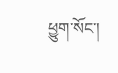ཕྱུག་སོང་།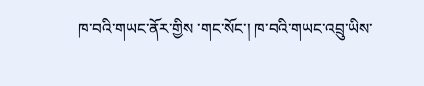ཁ་བའི་གཡང་ནོར་གྱིས ་གང་སོང་། ཁ་བའི་གཡང་འབྲུ་ཡིས་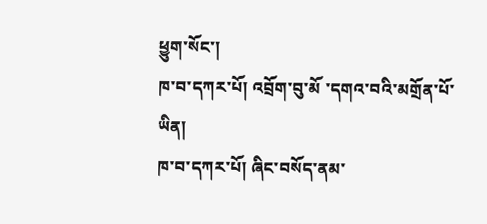ཕྱུག་སོང་།
ཁ་བ་དཀར་པོ། འབྲོག་བུ་མོ ་དགའ་བའི་མགྲོན་པོ་ཡིན།
ཁ་བ་དཀར་པོ། ཞིང་བསོད་ནམ་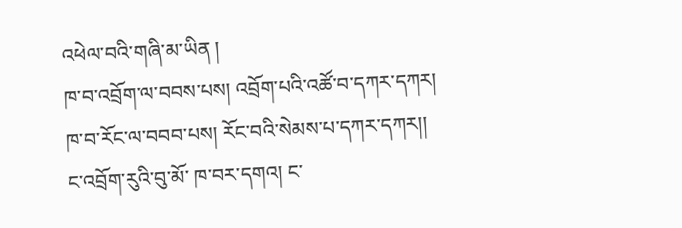འཕེལ་བའི་གཞི་མ་ཡིན །
ཁ་བ་འབྲོག་ལ་བབས་པས། འབྲོག་པའི་འཚོ་བ་དཀར་དཀར།
ཁ་བ་རོང་ལ་བབབ་པས། རོང་བའི་སེམས་པ་དཀར་དཀར།།
ང་འབྲོག་རུའི་བུ་མོ་ ཁ་བར་དགའ། ང་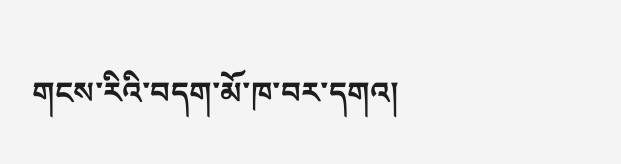གངས་རིའི་བདག་མོ་ཁ་བར་དགའ།